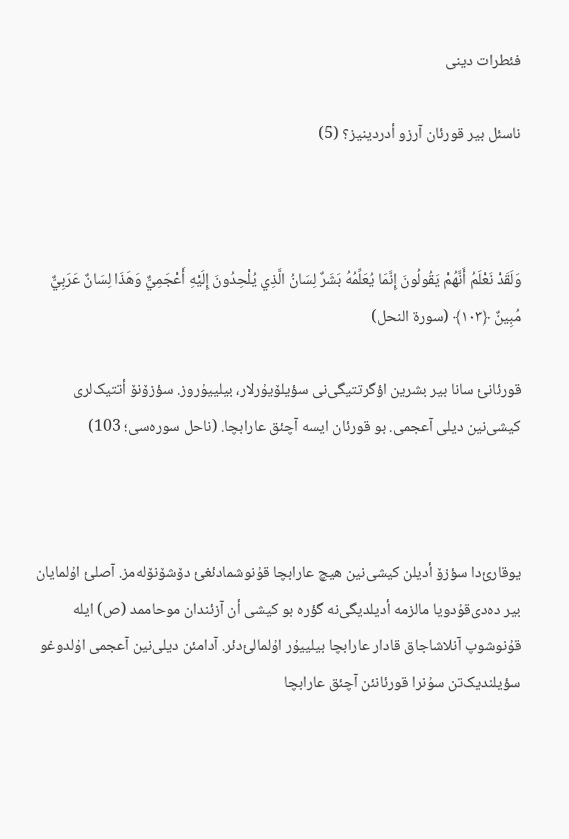فئطرات دینی

ناسئل بیر قورئان آرزو أدردینیز؟ (5)



وَلَقَدْ نَعْلَمُ أَنَّهُمْ يَقُولُونَ إِنَّمَا يُعَلِّمُهُ بَشَرٌ لِسَانُ الَّذِي يُلْحِدُونَ إِلَيْهِ أَعْجَمِيٌّ وَهَذَا لِسَانٌ عَرَبِيٌّ مُبِينٌ ﴿۱۰۳﴾ (سورة النحل)

قورئانئ سانا بیر بشرین اؤگرتتیگی‌نی سؤیلۆیۇرلار، بیلییۇروز. سؤزۆنۆ أتتیک‌لری کیشی‌نین دیلی آعجمی. بو قورئان ایسە آچئق عارابچا. (ناحل سورەسی؛ 103)



یوقارئ‌دا سؤزۆ أدیلن کیشی‌نین هیچ عارابچا قۇنوشمادئغئ دۆشۆنۆلەمز. آصلئ اۇلمایان بیر دەدی‌قۇدویا مالزمە أدیلدیگی‌نە گؤرە بو کیشی أن آزئندان موحاممد (ص) ایلە قۇنوشوپ آنلاشاجاق قادار عارابچا بیلییۇر اۇلمالئ‌دئر. آدامئن دیلی‌نین آعجمی اۇلدوغو سؤیلندیک‌تن سۇنرا قورئانئن آچئق عارابچا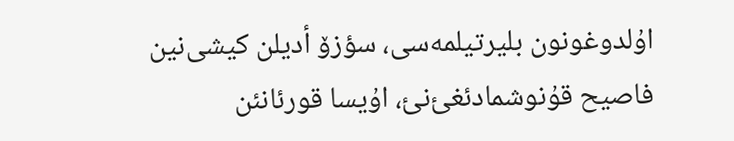اۇلدوغونون بلیرتیلمەسی، سؤزۆ أدیلن کیشی‌نین فاصیح قۇنوشمادئغئ‌نئ، اۇیسا قورئانئن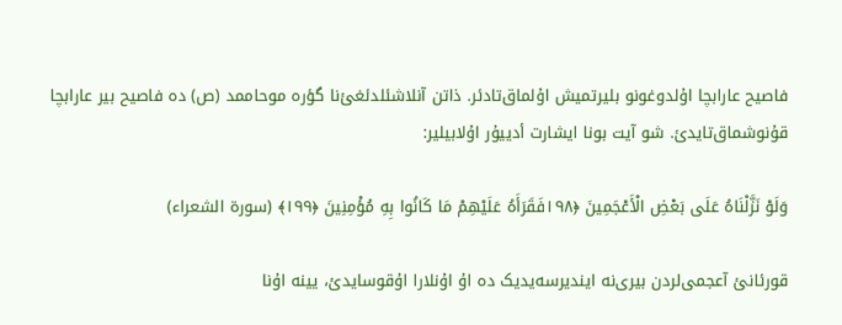فاصیح عارابچا اۇلدوغونو بلیرتمیش اۇلماق‌تادئر. ذاتن آنلاشئلدئغئ‌نا گؤرە موحاممد (ص) دە فاصیح بیر عارابچا قۇنوشماق‌تایدئ. شو آیت بونا ایشارت أدییۇر اۇلابیلیر:

وَلَوْ نَزَّلْنَاهُ عَلَى بَعْضِ الْأَعْجَمِينَ ﴿۱۹۸فَقَرَأَهُ عَلَيْهِمْ مَا كَانُوا بِهِ مُؤْمِنِينَ ﴿۱۹۹﴾ (سورة الشعراء)

قورئانئ آعجمی‌لردن بیری‌نە ایندیرسەیدیک دە اۇ اۇنلارا اۇقوسایدئ، یینە اۇنا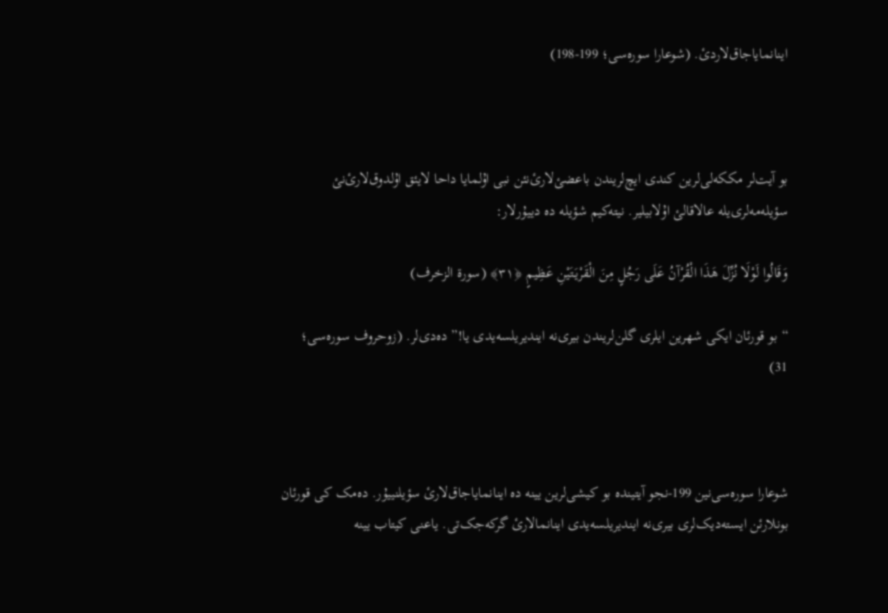اینانمایاجاق‌لاردئ. (شوعارا سورەسی؛ 199-198)



بو آیت‌لر مککەلی‌لرین کندی ایچ‌لریندن باعضئ‌لارئ‌نئن نبی اۇلمایا داحا لایئق اۇلدوق‌لارئ‌نئ سؤیلەمەلری‌یلە عالاقالئ اۇلابیلیر. نیتەکیم شؤیلە دە دییۇرلار:

وَقَالُوا لَوْلَا نُزِّلَ هَذَا الْقُرْآنُ عَلَى رَجُلٍ مِنَ الْقَرْيَتَيْنِ عَظِيمٍ ﴿۳۱﴾ (سورة الزخرف)

“بو قورئان ایکی شهرین ایلری گلن‌لریندن بیری‌نە ایندیریلسەیدی یا!” دەدی‌لر. (زوحروف سورەسی؛ 31)



شوعارا سورەسی‌نین 199-نجو آیتیندە بو کیشی‌لرین یینە دە اینانمایاجاق‌لارئ سؤیلنییۇر. دەمک کی قورئان بونلارئن ایستەدیک‌لری بیری‌نە ایندیریلسەیدی اینانمالارئ گرکەجک‌تی. یاعنی کیتاب یینە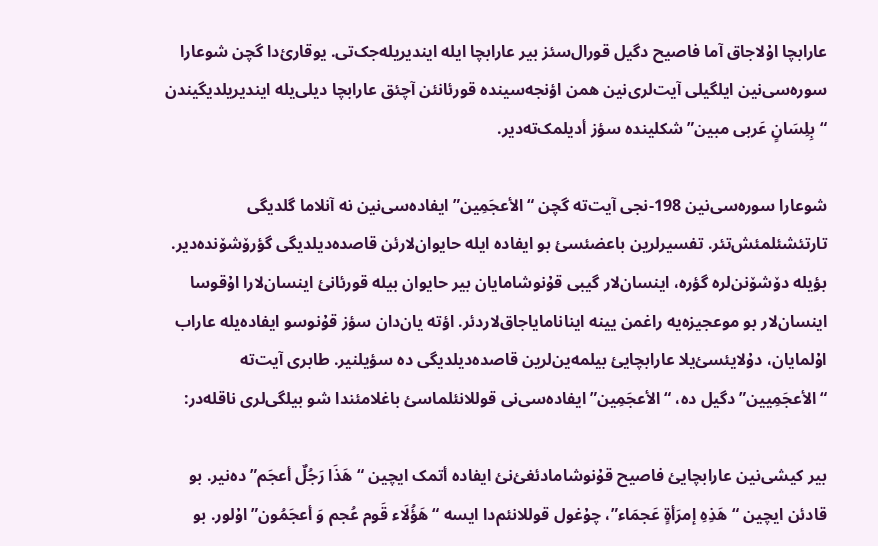عارابچا اۇلاجاق آما فاصیح دگیل قورال‌سئز بیر عارابچا ایلە ایندیریلەجک‌تی. یوقارئ‌دا گچن شوعارا سورەسی‌نین ایلگیلی آیت‌لری‌نین همن اؤنجەسیندە قورئانئن آچئق عارابچا دیلی‌یلە ایندیریلدیگیندن “بِلِسَانٍ عَربی مبین” شکلیندە سؤز أدیلمک‌تەدیر.

شوعارا سورەسی‌نین 198-نجی آیت‌تە گچن “الأعجَمِین” ایفادەسی‌نین نە آنلاما گلدیگی تارتئشئلمئش‌تئر. تفسیرلرین باعضئسئ بو ایفادە ایلە حایوان‌لارئن قاصدەدیلدیگی گؤرۆشۆندەدیر. بؤیلە دۆشۆنن‌لرە گؤرە، اینسان‌لار گیبی قۇنوشامایان بیر حایوان بیلە قورئانئ اینسان‌لارا اۇقوسا اینسان‌لار بو موعجیزەیە راغمن یینە اینانامایاجاق‌لاردئر. اؤتە یان‌دان سؤز قۇنوسو ایفادەیلە عاراب اۇلمایان، دۇلایئسئ‌یلا عارابچایئ بیلمەین‌لرین قاصدەدیلدیگی دە سؤیلنیر. طابری آیت‌تە “الأعجَمِیین” دگیل دە، “الأعجَمِین” ایفادەسی‌نی قوللانئلماسئ باغلامئندا شو بیلگی‌لری ناقلەدر:

بیر کیشی‌نین عارابچایئ فاصیح قۇنوشامادئغئ‌نئ ایفادە أتمک ایچین “هَذَا رَجُلٌ أعجَم” دەنیر. بو قادئن ایچین “هَذِەِ إمرَأةٍ عَجمَاء”، چۇغول قوللانئم‌دا ایسە “هَؤُلَاء قَوم عُجم وَ أعجَمُون” اۇلور. بو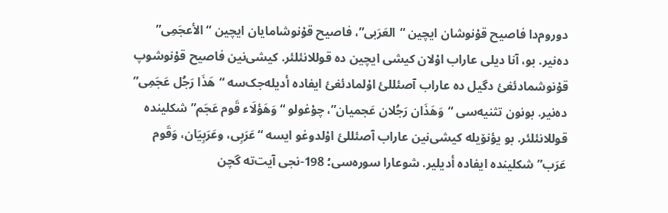دوروم‌دا فاصیح قۇنوشان ایچین “العَرَبی”، فاصیح قۇنوشامایان ایچین “الأعجَمِی” دەنیر. بو، آنا دیلی عاراب اۇلان کیشی ایچین دە قوللانئلئر. کیشی‌نین فاصیح قۇنوشوپ قۇنوشمادئغئ دگیل دە عاراب آصئللئ اۇلمادئغئ ایفادە أدیلەجک‌سە “هَذَا رَجُل عَجَمِی” دەنیر. بونون تثنیەسی “وَهَذَان رَجُلان عَجمیان”، چۇغولو “وَهَؤلَاء قَوم عَجَم” شکلیندە قوللانئلئر. بو یؤنۆیلە کیشی‌نین عاراب آصئللئ اۇلدوغو ایسە “عَرَبِی، وعَرَبِیَان، وَقَوم عَرَب” شکلیندە ایفادە أدیلیر. شوعارا سورەسی؛ 198-نجی آیت‌تە گچن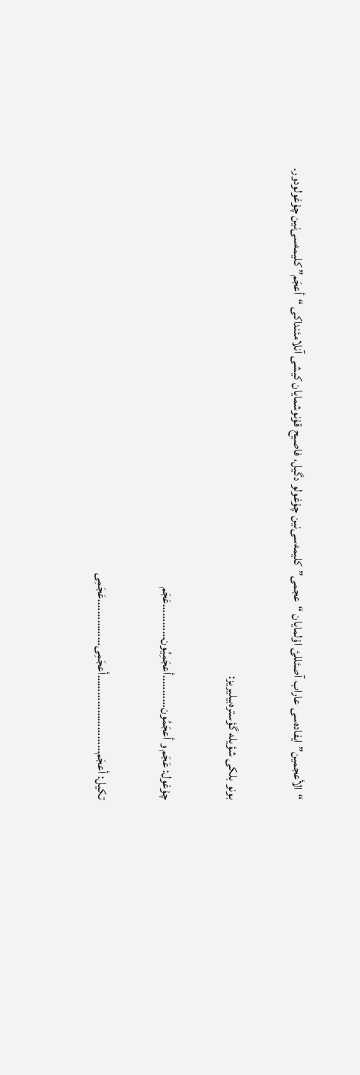“الأعجمین” ایفادەسی عاراب آصئللئ اۇلمایان “عجمی”کلیمەسی‌نین چۇغولو دگیل، فاصیح قۇنوشمایان کیشی آنلامئنداکی “أعجَم” کلیمەسی‌نین چۇغولودور.

بونو بلکی شؤیلە گؤسترەبیلیریز:

چۇغول: عَجَم و أعجَمُون………..أعجَمِیُون…………عَجَم

تکیل: أعجَم………………………أعجَمِی…………….عَجَمِی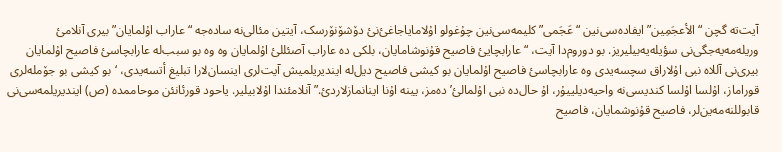آیت‌تە گچن “الأعجَمِین” ایفادەسی‌نین “عَجَمی” کلیمەسی‌نین چۇغولو اۇلامایاجاغئ‌نئ دۆشۆنۆرسک، آیتین مئالی‌نە سادەجە “عاراب اۇلمایان” بیری آنلامئ وریلەمەیەجگی‌نی سؤیلەیەبیلیریز. بو دوروم‌دا آیت، “عارابچایئ فاصیح قۇنوشامایان، بلکی دە عاراب آصئللئ اۇلمایان وە وە بو سبب‌لە عارابچاسئ فاصیح اۇلمایان بیری‌نی آللاە نبی اۇلاراق سچسەیدی وە عارابچاسئ فاصیح اۇلمایان بو کیشی فاصیح دیل‌لە ایندیریلمیش آیت‌لری اینسان‌لارا تبلیغ أتسەیدی، ‘بو کیشی بو جۆملەلری قوراماز، اۇلسا اۇلسا کندیسی‌نە واحیەدیلییۇر، اۇ حال‌دە نبی اۇلمالئ’ دەمز، یینە اۇنا اینانمازلاردئ.” آنلامئندا اۇلابیلیر. یاحود قورئانئن موحاممدە (ص) ایندیریلمەسی‌نی قابوللنەمەین‌لر، فاصیح قۇنوشمایان، فاصیح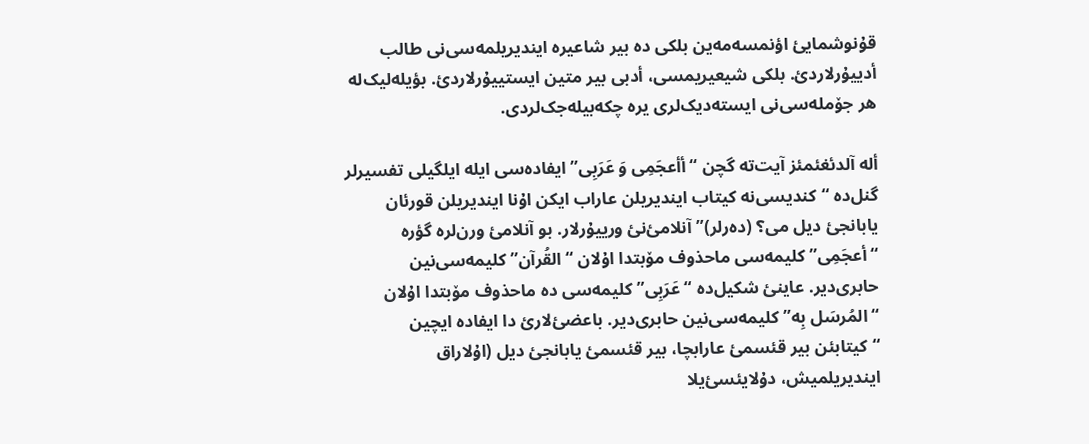قۇنوشمایئ اؤنمسەمەین بلکی دە بیر شاعیرە ایندیریلمەسی‌نی طالب أدییۇرلاردئ. بلکی شیعیریمسی، أدبی بیر متین ایستییۇرلاردئ. بؤیلەلیک‌لە هر جۆملەسی‌نی ایستەدیک‌لری یرە چکەبیلەجک‌لردی.

ألە آلدئغئمئز آیت‌تە گچن “أأعجَمِی وَ عَرَبِی” ایفادەسی ایلە ایلگیلی تفسیرلر گنل‌دە “کندیسی‌نە کیتاب ایندیریلن عاراب ایکن اۇنا ایندیریلن قورئان یابانجئ دیل می؟ (دەرلر)” آنلامئ‌نئ ورییۇرلار. بو آنلامئ ورن‌لرە گؤرە “أعجَمِی” کلیمەسی ماحذوف مۆبتدا اۇلان “القُرآن” کلیمەسی‌نین حابری‌دیر. عاینئ شکیل‌دە “عَرَبِی” کلیمەسی دە ماحذوف مۆبتدا اۇلان “المُرسَل بِە” کلیمەسی‌نین حابری‌دیر. باعضئ‌لارئ دا ایفادە ایچین “کیتابئن بیر قئسمئ عارابچا، بیر قئسمئ یابانجئ دیل (اۇلاراق ایندیریلمیش، دۇلایئسئ‌یلا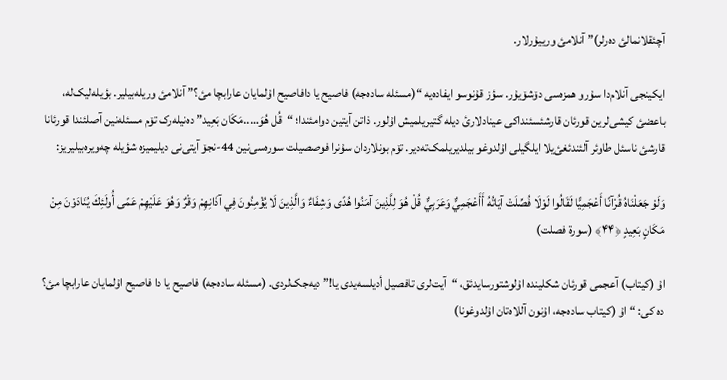آچئقلانمالئ دەرلر)” آنلامئ ورییۇرلار.

ایکینجی آنلام‌دا سۇرو همزەسی دۆشۆیۇر. سؤز قۇنوسو ایفادەیە “(مسئلە سادەجە) فاصیح یا دافاصیح اۇلمایان عارابچا مئ؟” آنلامئ وریلەبیلیر. بؤیلەلیک‌لە، باعضئ کیشی‌لرین قورئان قارشئسئنداکی عینادلارئ دیلە گتیریلمیش اۇلور. ذاتن آیتین دوامئندا؛ “قُل هُوَ…..مَکَان بَعِید” دەنیلەرک تۆم مسئلەنین آصلئندا قورئانا قارشئ ناسئل طاوئر آلئندئغئ‌یلا ایلگیلی اۇلدوغو بیلدیریلمک‌تەدیر. تۆم بونلاردان سۇنرا فوصصیلت سورەسی‌نین 44-نجۆ آیتی‌نی دیلیمیزە شؤیلە چەویرەبیلیریز:

وَلَوْ جَعَلْنَاهُ قُرْآنًا أَعْجَمِيًّا لَقَالُوا لَوْلَا فُصِّلَتْ آيَاتُهُ أَأَعْجَمِيٌّ وَعَرَبِيٌّ قُلْ هُوَ لِلَّذِينَ آمَنُوا هُدًى وَشِفَاءٌ وَالَّذِينَ لَا يُؤْمِنُونَ فِي آذَانِهِمْ وَقْرٌ وَهُوَ عَلَيْهِمْ عَمًى أُولَئِكَ يُنَادَوْنَ مِنْ مَكَانٍ بَعِيدٍ ﴿۴۴﴾ (سورة فصلت)

اۇ (کیتاب) آعجمی قورئان شکلیندە اۇلوشتورسایدئق، “آیت‌لری تافصیل أدیلسەیدی یا!” دیەجک‌لردی. (مسئلە سادەجە) فاصیح یا دا فاصیح اۇلمایان عارابچا مئ؟ دە کی: “اۇ (کیتاب سادەجە، اۇنون آللاەتان اۇلدوغونا)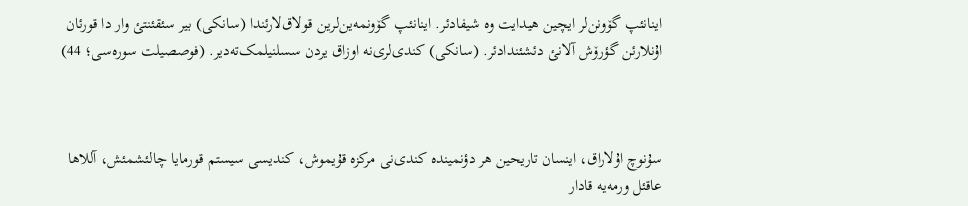اینانئپ گۆونن‌لر ایچین هیدایت وە شیفادئر. اینانئپ گۆونمەین‌لرین قولاق‌لارئندا (سانکی) بیر سئقئنتئ وار دا قورئان اۇنلارئن گؤرۆش آلانئ دئشئندادئر. (سانکی) کندی‌لری‌نە اوزاق یردن سسلنیلمک‌تەدیر. (فوصصیلت سورەسی؛ 44)



سۇنوچ اۇلاراق، اینسان تاریحین هر دؤنمیندە کندی‌نی مرکزە قۇیموش، کندیسی سیستم قورمایا چالئشمئش، آللاها عاقئل ورمەیە قادار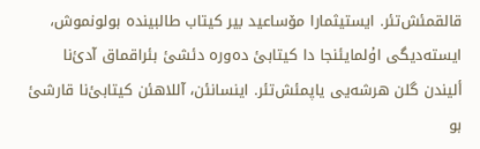قالقمئش‌تئر. ایستیثمارا مۆساعید بیر کیتاب طالبیندە بولونموش، ایستەدیگی اۇلمایئنجا دا کیتابئ دەورە دئشئ بئراقماق آدئ‌نا ألیندن گلن هرشەیی یاپمئش‌تئر. اینسانئن، آللاهئن کیتابئ‌نا قارشئ بو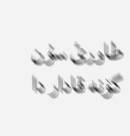طاورئ سۇن گۆنە قادار دا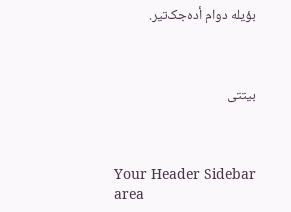بؤیلە دوام أدەجک‌تیر.



بیتتی



Your Header Sidebar area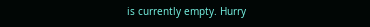is currently empty. Hurry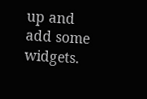up and add some widgets.